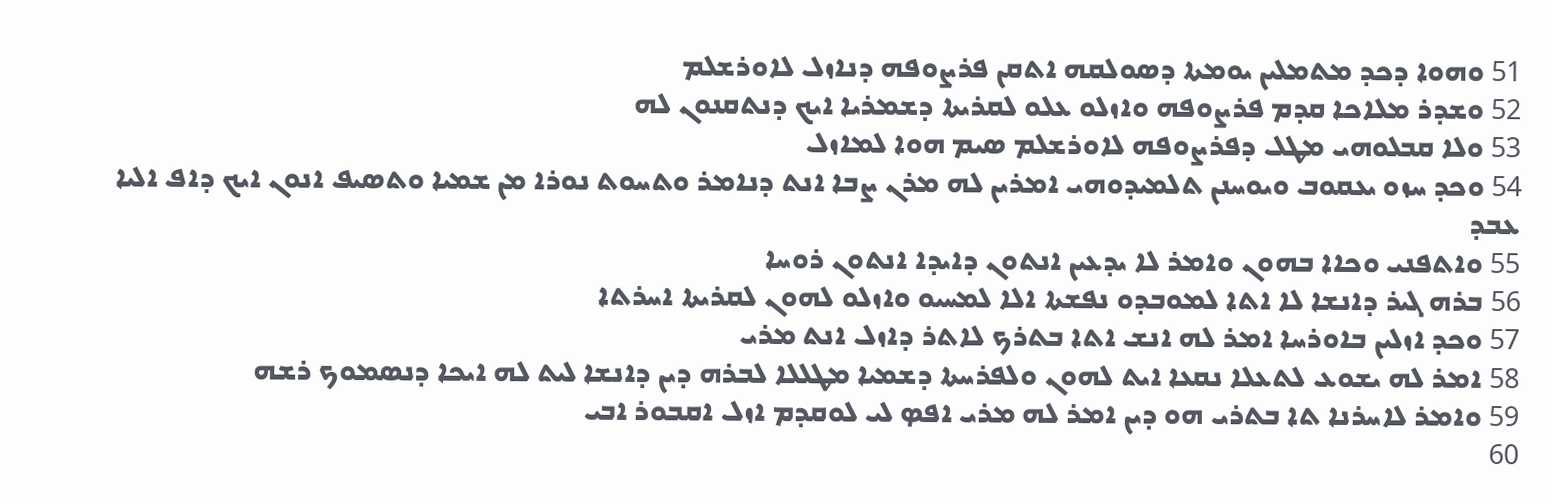51 ܘܗܘܐ ܕܟܕ ܡܬܡܠܝܢ ܝܘܡܬܐ ܕܤܘܠܩܗ ܐܬܩܢ ܦܪܨܘܦܗ ܕܢܐܙܠ ܠܐܘܪܫܠܡ
52 ܘܫܕܪ ܡܠܐܟܐ ܩܕܡ ܦܪܨܘܦܗ ܘܐܙܠܘ ܥܠܘ ܠܩܪܝܬܐ ܕܫܡܪܝܐ ܐܝܟ ܕܢܬܩܢܘܢ ܠܗ
53 ܘܠܐ ܩܒܠܘܗܝ ܡܛܠ ܕܦܪܨܘܦܗ ܠܐܘܪܫܠܡ ܤܝܡ ܗܘܐ ܠܡܐܙܠ
54 ܘܟܕ ܚܙܘ ܝܥܩܘܒ ܘܝܘܚܢܢ ܬܠܡܝܕܘܗܝ ܐܡܪܝܢ ܠܗ ܡܪܢ ܨܒܐ ܐܢܬ ܕܢܐܡܪ ܘܬܚܘܬ ܢܘܪܐ ܡܢ ܫܡܝܐ ܘܬܤܝܦ ܐܢܘܢ ܐܝܟ ܕܐܦ ܐܠܝܐ ܥܒܕ
55 ܘܐܬܦܢܝ ܘܟܐܐ ܒܗܘܢ ܘܐܡܪ ܠܐ ܝܕܥܝܢ ܐܢܬܘܢ ܕܐܝܕܐ ܐܢܬܘܢ ܪܘܚܐ
56 ܒܪܗ ܓܝܪ ܕܐܢܫܐ ܠܐ ܐܬܐ ܠܡܘܒܕܘ ܢܦܫܬܐ ܐܠܐ ܠܡܚܝܘ ܘܐܙܠܘ ܠܗܘܢ ܠܩܪܝܬܐ ܐܚܪܬܐ
57 ܘܟܕ ܐܙܠܝܢ ܒܐܘܪܚܐ ܐܡܪ ܠܗ ܐܢܫ ܐܬܐ ܒܬܪܟ ܠܐܬܪ ܕܐܙܠ ܐܢܬ ܡܪܝ
58 ܐܡܪ ܠܗ ܝܫܘܥ ܠܬܥܠܐ ܢܩܥܐ ܐܝܬ ܠܗܘܢ ܘܠܦܪܚܬܐ ܕܫܡܝܐ ܡܛܠܠܐ ܠܒܪܗ ܕܝܢ ܕܐܢܫܐ ܠܝܬ ܠܗ ܐܝܟܐ ܕܢܤܡܘܟ ܪܫܗ
59 ܘܐܡܪ ܠܐܚܪܢܐ ܬܐ ܒܬܪܝ ܗܘ ܕܝܢ ܐܡܪ ܠܗ ܡܪܝ ܐܦܤ ܠܝ ܠܘܩܕܡ ܐܙܠ ܐܩܒܘܪ ܐܒܝ
60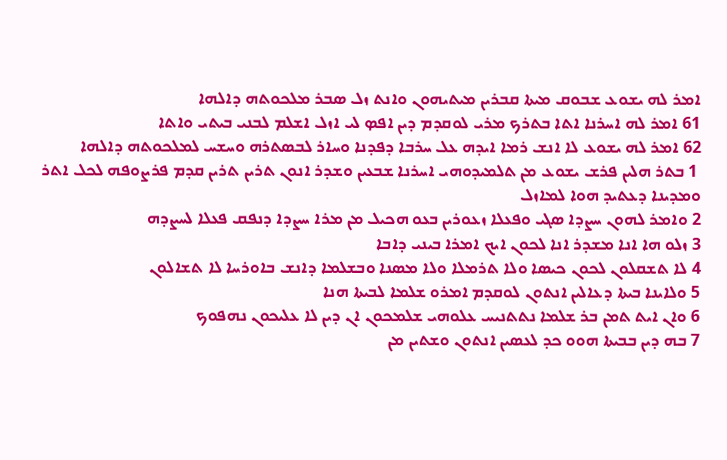ܐܡܪ ܠܗ ܝܫܘܥ ܫܒܘܩ ܡܝܬܐ ܩܒܪܝܢ ܡܝܬܝܗܘܢ ܘܐܢܬ ܙܠ ܤܒܪ ܡܠܟܘܬܗ ܕܐܠܗܐ
61 ܐܡܪ ܠܗ ܐܚܪܢܐ ܐܬܐ ܒܬܪܟ ܡܪܝ ܠܘܩܕܡ ܕܝܢ ܐܦܤ ܠܝ ܐܙܠ ܐܫܠܡ ܠܒܢܝ ܒܝܬܝ ܘܐܬܐ
62 ܐܡܪ ܠܗ ܝܫܘܥ ܠܐ ܐܢܫ ܪܡܐ ܐܝܕܗ ܥܠ ܚܪܒܐ ܕܦܕܢܐ ܘܚܐܪ ܠܒܤܬܪܗ ܘܚܫܚ ܠܡܠܟܘܬܗ ܕܐܠܗܐ
 1 ܒܬܪ ܗܠܝܢ ܦܪܫ ܝܫܘܥ ܡܢ ܬܠܡܝܕܘܗܝ ܐܚܪܢܐ ܫܒܥܝܢ ܘܫܕܪ ܐܢܘܢ ܬܪܝܢ ܬܪܝܢ ܩܕܡ ܦܪܨܘܦܗ ܠܟܠ ܐܬܪ ܘܡܕܝܢܐ ܕܥܬܝܕ ܗܘܐ ܠܡܐܙܠ
2 ܘܐܡܪ ܠܗܘܢ ܚܨܕܐ ܤܓܝ ܘܦܥܠܐ ܙܥܘܪܝܢ ܒܥܘ ܗܟܝܠ ܡܢ ܡܪܐ ܚܨܕܐ ܕܢܦܩ ܦܥܠܐ ܠܚܨܕܗ
3 ܙܠܘ ܗܐ ܐܢܐ ܡܫܕܪ ܐܢܐ ܠܟܘܢ ܐܝܟ ܐܡܪܐ ܒܝܢܝ ܕܐܒܐ
4 ܠܐ ܬܫܩܠܘܢ ܠܟܘܢ ܟܝܤܐ ܘܠܐ ܬܪܡܠܐ ܘܠܐ ܡܤܢܐ ܘܒܫܠܡܐ ܕܐܢܫ ܒܐܘܪܚܐ ܠܐ ܬܫܐܠܘܢ
5 ܘܠܐܝܢܐ ܒܝܬܐ ܕܥܐܠܝܢ ܐܢܬܘܢ ܠܘܩܕܡ ܐܡܪܘ ܫܠܡܐ ܠܒܝܬܐ ܗܢܐ
6 ܘܐܢ ܐܝܬ ܬܡܢ ܒܪ ܫܠܡܐ ܢܬܬܢܝܚ ܥܠܘܗܝ ܫܠܡܟܘܢ ܐܢ ܕܝܢ ܠܐ ܥܠܝܟܘܢ ܢܗܦܘܟ
7 ܒܗ ܕܝܢ ܒܒܝܬܐ ܗܘܘ ܟܕ ܠܥܤܝܢ ܐܢܬܘܢ ܘܫܬܝܢ ܡܢ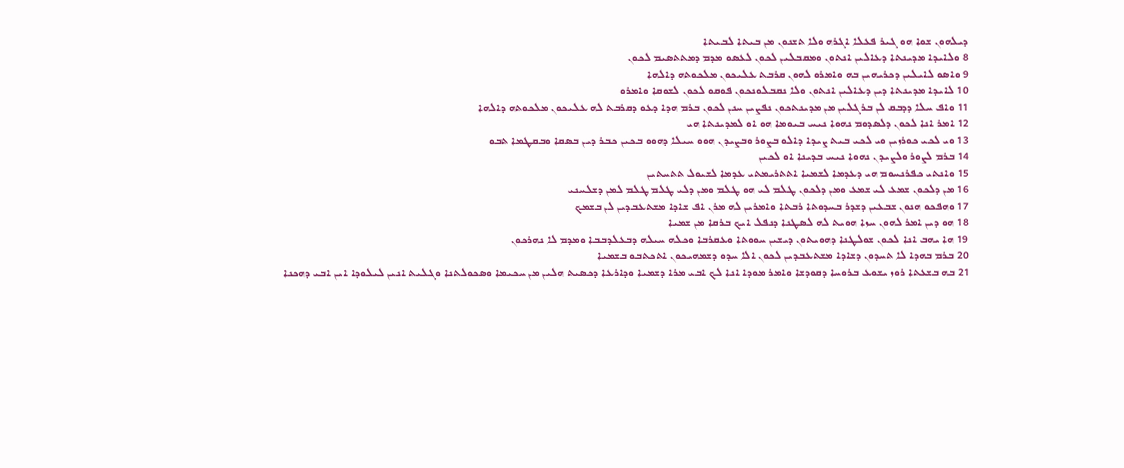ܕܝܠܗܘܢ ܫܘܐ ܗܘ ܓܝܪ ܦܥܠܐ ܐܓܪܗ ܘܠܐ ܬܫܢܘܢ ܡܢ ܒܝܬܐ ܠܒܝܬܐ
8 ܘܠܐܝܕܐ ܡܕܝܢܬܐ ܕܥܐܠܝܢ ܐܢܬܘܢ ܘܡܩܒܠܝܢ ܠܟܘܢ ܠܥܤܘ ܡܕܡ ܕܡܬܬܤܝܡ ܠܟܘܢ
9 ܘܐܤܘ ܠܐܝܠܝܢ ܕܟܪܝܗܝܢ ܒܗ ܘܐܡܪܘ ܠܗܘܢ ܩܪܒܬ ܥܠܝܟܘܢ ܡܠܟܘܬܗ ܕܐܠܗܐ
10 ܠܐܝܕܐ ܡܕܝܢܬܐ ܕܝܢ ܕܥܐܠܝܢ ܐܢܬܘܢ ܘܠܐ ܢܩܒܠܘܢܟܘܢ ܦܘܩܘ ܠܟܘܢ ܠܫܘܩܐ ܘܐܡܪܘ
11 ܘܐܦ ܚܠܐ ܕܕܒܩ ܠܢ ܒܪܓܠܝܢ ܡܢ ܡܕܝܢܬܟܘܢ ܢܦܨܝܢ ܚܢܢ ܠܟܘܢ ܒܪܡ ܗܕܐ ܕܥܘ ܕܩܪܒܬ ܠܗ ܥܠܝܟܘܢ ܡܠܟܘܬܗ ܕܐܠܗܐ
12 ܐܡܪ ܐܢܐ ܠܟܘܢ ܕܠܤܕܘܡ ܢܗܘܐ ܢܝܚ ܒܝܘܡܐ ܗܘ ܐܘ ܠܡܕܝܢܬܐ ܗܝ
13 ܘܝ ܠܟܝ ܟܘܪܙܝܢ ܘܝ ܠܟܝ ܒܝܬ ܨܝܕܐ ܕܐܠܘ ܒܨܘܪ ܘܒܨܝܕܢ ܗܘܘ ܚܝܠܐ ܕܗܘܘ ܒܟܝܢ ܟܒܪ ܕܝܢ ܒܤܩܐ ܘܒܩܛܡܐ ܬܒܘ
14 ܒܪܡ ܠܨܘܪ ܘܠܨܝܕܢ ܢܗܘܐ ܢܝܚ ܒܕܝܢܐ ܐܘ ܠܟܝܢ
15 ܘܐܢܬܝ ܟܦܪܢܚܘܡ ܗܝ ܕܥܕܡܐ ܠܫܡܝܐ ܐܬܬܪܝܡܬܝ ܥܕܡܐ ܠܫܝܘܠ ܬܬܚܬܝܢ
16 ܡܢ ܕܠܟܘܢ ܫܡܥ ܠܝ ܫܡܥ ܘܡܢ ܕܠܟܘܢ ܛܠܡ ܠܝ ܗܘ ܛܠܡ ܘܡܢ ܕܠܝ ܛܠܡ ܛܠܡ ܠܡܢ ܕܫܠܚܢܝ
17 ܘܗܦܟܘ ܗܢܘܢ ܫܒܥܝܢ ܕܫܕܪ ܒܚܕܘܬܐ ܪܒܬܐ ܘܐܡܪܝܢ ܠܗ ܡܪܢ ܐܦ ܫܐܕܐ ܡܫܬܥܒܕܝܢ ܠܢ ܒܫܡܟ
18 ܗܘ ܕܝܢ ܐܡܪ ܠܗܘܢ ܚܙܐ ܗܘܝܬ ܠܗ ܠܤܛܢܐ ܕܢܦܠ ܐܝܟ ܒܪܩܐ ܡܢ ܫܡܝܐ
19 ܗܐ ܝܗܒ ܐܢܐ ܠܟܘܢ ܫܘܠܛܢܐ ܕܗܘܝܬܘܢ ܕܝܫܝܢ ܚܘܘܬܐ ܘܥܩܪܒܐ ܘܟܠܗ ܚܝܠܗ ܕܒܥܠܕܒܒܐ ܘܡܕܡ ܠܐ ܢܗܪܟܘܢ
20 ܒܪܡ ܒܗܕܐ ܠܐ ܬܚܕܘܢ ܕܫܐܕܐ ܡܫܬܥܒܕܝܢ ܠܟܘܢ ܐܠܐ ܚܕܘ ܕܫܡܗܝܟܘܢ ܐܬܟܬܒܘ ܒܫܡܝܐ
21 ܒܗ ܒܫܥܬܐ ܪܘܙ ܝܫܘܥ ܒܪܘܚܐ ܕܩܘܕܫܐ ܘܐܡܪ ܡܘܕܐ ܐܢܐ ܠܟ ܐܒܝ ܡܪܐ ܕܫܡܝܐ ܘܕܐܪܥܐ ܕܟܤܝܬ ܗܠܝܢ ܡܢ ܚܟܝܡܐ ܘܤܟܘܠܬܢܐ ܘܓܠܝܬ ܐܢܝܢ ܠܝܠܘܕܐ ܐܝܢ ܐܒܝ ܕܗܟܢܐ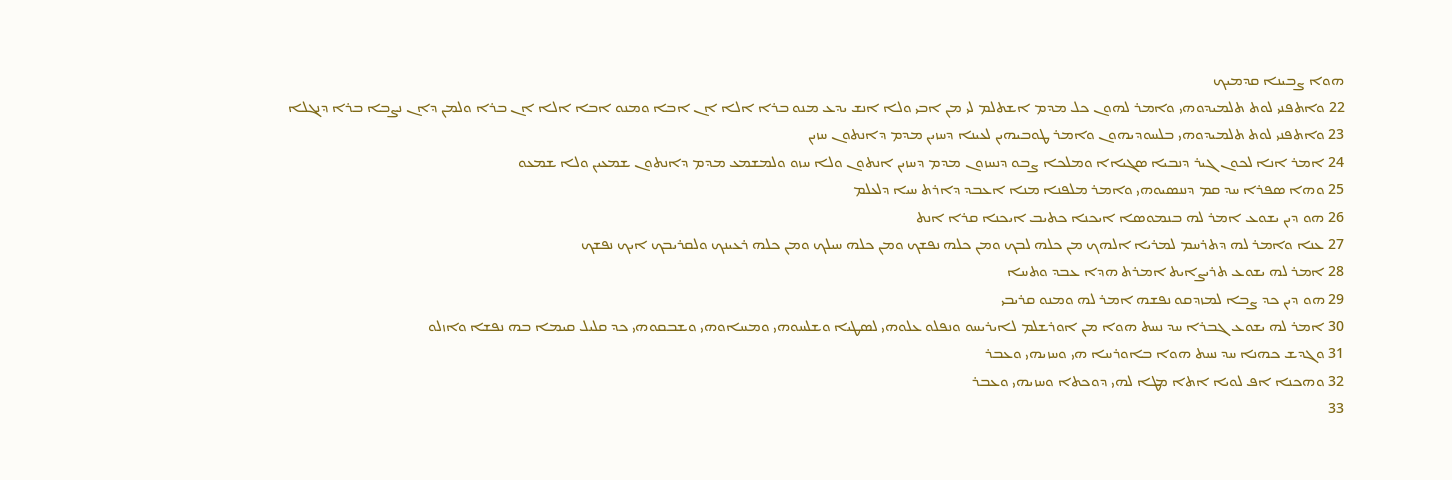ܗܘܐ ܨܒܝܢܐ ܩܕܡܝܟ
22 ܘܐܬܦܢܝ ܠܘܬ ܬܠܡܝܕܘܗܝ ܘܐܡܪ ܠܗܘܢ ܟܠ ܡܕܡ ܐܫܬܠܡ ܠܝ ܡܢ ܐܒܝ ܘܠܐ ܐܢܫ ܝܕܥ ܡܢܘ ܒܪܐ ܐܠܐ ܐܢ ܐܒܐ ܘܡܢܘ ܐܒܐ ܐܠܐ ܐܢ ܒܪܐ ܘܠܡܢ ܕܐܢ ܢܨܒܐ ܒܪܐ ܕܢܓܠܐ
23 ܘܐܬܦܢܝ ܠܘܬ ܬܠܡܝܕܘܗܝ ܒܠܚܘܕܝܗܘܢ ܘܐܡܪ ܛܘܒܝܗܝܢ ܠܥܝܢܐ ܕܚܙܝܢ ܡܕܡ ܕܐܢܬܘܢ ܚܙܝܢ
24 ܐܡܪ ܐܢܐ ܠܟܘܢ ܓܝܪ ܕܢܒܝܐ ܤܓܝܐܐ ܘܡܠܟܐ ܨܒܘ ܕܢܚܙܘܢ ܡܕܡ ܕܚܙܝܢ ܐܢܬܘܢ ܘܠܐ ܚܙܘ ܘܠܡܫܡܥ ܡܕܡ ܕܐܢܬܘܢ ܫܡܥܝܢ ܘܠܐ ܫܡܥܘ
25 ܘܗܐ ܤܦܪܐ ܚܕ ܩܡ ܕܢܢܤܝܘܗܝ ܘܐܡܪ ܡܠܦܢܐ ܡܢܐ ܐܥܒܕ ܕܐܪܬ ܚܝܐ ܕܠܥܠܡ
26 ܗܘ ܕܝܢ ܝܫܘܥ ܐܡܪ ܠܗ ܒܢܡܘܤܐ ܐܝܟܢܐ ܟܬܝܒ ܐܝܟܢܐ ܩܪܐ ܐܢܬ
27 ܥܢܐ ܘܐܡܪ ܠܗ ܕܬܪܚܡ ܠܡܪܝܐ ܐܠܗܟ ܡܢ ܟܠܗ ܠܒܟ ܘܡܢ ܟܠܗ ܢܦܫܟ ܘܡܢ ܟܠܗ ܚܝܠܟ ܘܡܢ ܟܠܗ ܪܥܝܢܟ ܘܠܩܪܝܒܟ ܐܝܟ ܢܦܫܟ
28 ܐܡܪ ܠܗ ܝܫܘܥ ܬܪܝܨܐܝܬ ܐܡܪܬ ܗܕܐ ܥܒܕ ܘܬܚܐ
29 ܗܘ ܕܝܢ ܟܕ ܨܒܐ ܠܡܙܕܩܘ ܢܦܫܗ ܐܡܪ ܠܗ ܘܡܢܘ ܩܪܝܒܝ
30 ܐܡܪ ܠܗ ܝܫܘܥ ܓܒܪܐ ܚܕ ܢܚܬ ܗܘܐ ܡܢ ܐܘܪܫܠܡ ܠܐܝܪܝܚܘ ܘܢܦܠܘ ܥܠܘܗܝ ܠܤܛܝܐ ܘܫܠܚܘܗܝ ܘܡܚܐܘܗܝ ܘܫܒܩܘܗܝ ܟܕ ܩܠܝܠ ܩܝܡܐ ܒܗ ܢܦܫܐ ܘܐܙܠܘ
31 ܘܓܕܫ ܟܗܢܐ ܚܕ ܢܚܬ ܗܘܐ ܒܐܘܪܚܐ ܗܝ ܘܚܙܝܗܝ ܘܥܒܪ
32 ܘܗܟܢܐ ܐܦ ܠܘܝܐ ܐܬܐ ܡܛܐ ܠܗܝ ܕܘܟܬܐ ܘܚܙܝܗܝ ܘܥܒܪ
33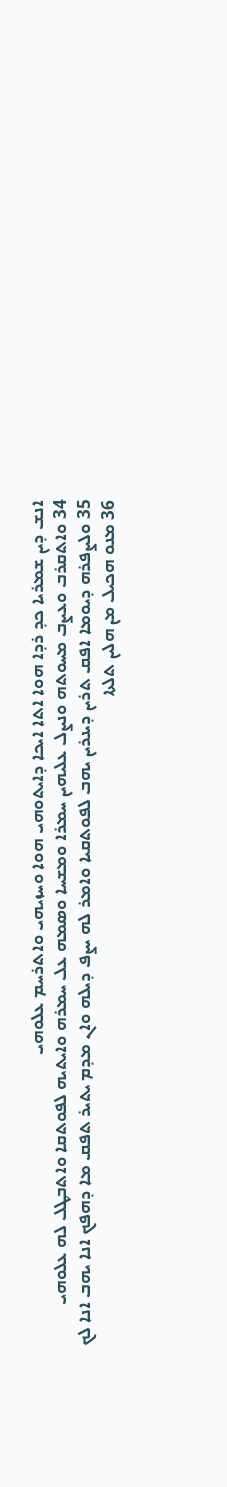ܐܢܫ ܕܝܢ ܫܡܪܝܐ ܟܕ ܪܕܐ ܗܘܐ ܐܬܐ ܐܝܟܐ ܕܐܝܬܘܗܝ ܗܘܐ ܘܚܙܝܗܝ ܘܐܬܪܚܡ ܥܠܘܗܝ
34 ܘܐܬܩܪܒ ܘܥܨܒ ܡܚܘܬܗ ܘܢܨܠ ܥܠܝܗܝܢ ܚܡܪܐ ܘܡܫܚܐ ܘܤܡܗ ܥܠ ܚܡܪܗ ܘܐܝܬܝܗ ܠܦܘܬܩܐ ܘܐܬܒܛܠ ܠܗ ܥܠܘܗܝ
35 ܘܠܨܦܪܗ ܕܝܘܡܐ ܐܦܩ ܬܪܝܢ ܕܝܢܪܝܢ ܝܗܒ ܠܦܘܬܩܝܐ ܘܐܡܪ ܠܗ ܝܨܦ ܕܝܠܗ ܘܐܢ ܡܕܡ ܝܬܝܪ ܬܦܩ ܡܐ ܕܗܦܟ ܐܢܐ ܝܗܒ ܐܢܐ ܠܟ
36 ܡܢܘ ܗܟܝܠ ܡܢ ܗܠܝܢ ܬܠܬܐ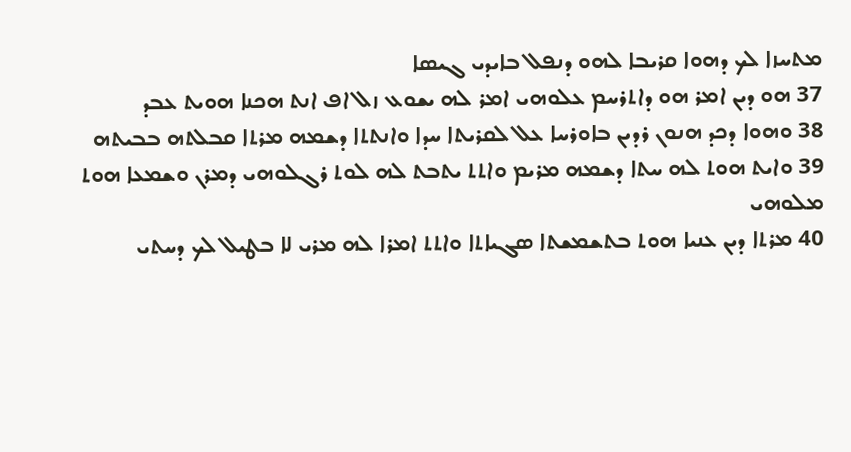ܡܬܚܙܐ ܠܟ ܕܗܘܐ ܩܪܝܒܐ ܠܗܘ ܕܢܦܠ ܒܐܝܕܝ ܓܝܤܐ
37 ܗܘ ܕܝܢ ܐܡܪ ܗܘ ܕܐܬܪܚܡ ܥܠܘܗܝ ܐܡܪ ܠܗ ܝܫܘܥ ܙܠ ܐܦ ܐܢܬ ܗܟܢܐ ܗܘܝܬ ܥܒܕ
38 ܘܗܘܐ ܕܟܕ ܗܢܘܢ ܪܕܝܢ ܒܐܘܪܚܐ ܥܠ ܠܩܪܝܬܐ ܚܕܐ ܘܐܢܬܬܐ ܕܫܡܗ ܡܪܬܐ ܩܒܠܬܗ ܒܒܝܬܗ
39 ܘܐܝܬ ܗܘܬ ܠܗ ܚܬܐ ܕܫܡܗ ܡܪܝܡ ܘܐܬܬ ܝܬܒܬ ܠܗ ܠܘܬ ܪܓܠܘܗܝ ܕܡܪܢ ܘܫܡܥܐ ܗܘܬ ܡܠܘܗܝ
40 ܡܪܬܐ ܕܝܢ ܥܢܝܐ ܗܘܬ ܒܬܫܡܫܬܐ ܤܓܝܐܬܐ ܘܐܬܬ ܐܡܪܐ ܠܗ ܡܪܝ ܠܐ ܒܛܝܠ ܠܟ ܕܚܬܝ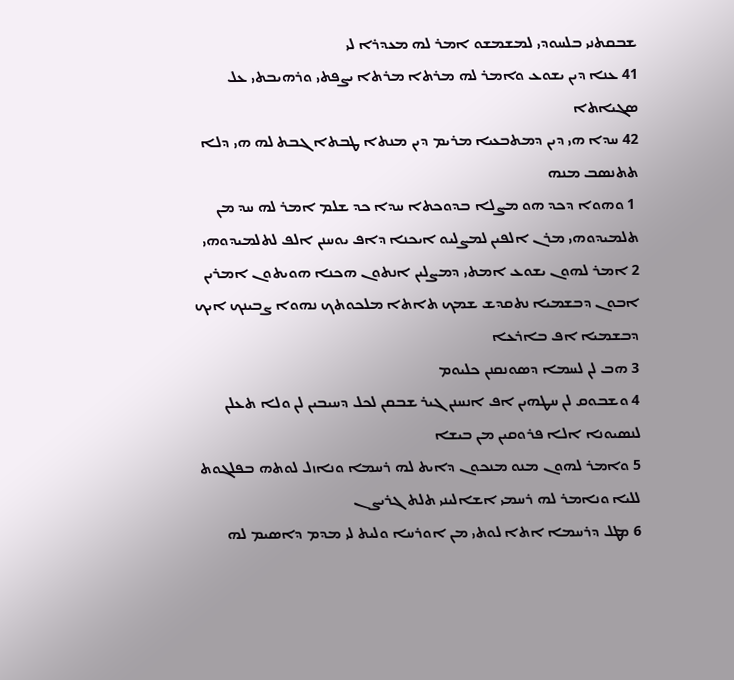ܫܒܩܬܢܝ ܒܠܚܘܕܝ ܠܡܫܡܫܘ ܐܡܪ ܠܗ ܡܥܕܪܐ ܠܝ
41 ܥܢܐ ܕܝܢ ܝܫܘܥ ܘܐܡܪ ܠܗ ܡܪܬܐ ܡܪܬܐ ܝܨܦܬܝ ܘܪܗܝܒܬܝ ܥܠ ܤܓܝܐܬܐ
42 ܚܕܐ ܗܝ ܕܝܢ ܕܡܬܒܥܝܐ ܡܪܝܡ ܕܝܢ ܡܢܬܐ ܛܒܬܐ ܓܒܬ ܠܗ ܗܝ ܕܠܐ ܬܬܢܤܒ ܡܢܗ
 1 ܘܗܘܐ ܕܟܕ ܗܘ ܡܨܠܐ ܒܕܘܟܬܐ ܚܕܐ ܟܕ ܫܠܡ ܐܡܪ ܠܗ ܚܕ ܡܢ ܬܠܡܝܕܘܗܝ ܡܪܢ ܐܠܦܝܢ ܠܡܨܠܝܘ ܐܝܟܢܐ ܕܐܦ ܝܘܚܢܢ ܐܠܦ ܠܬܠܡܝܕܘܗܝ
2 ܐܡܪ ܠܗܘܢ ܝܫܘܥ ܐܡܬܝ ܕܡܨܠܝܢ ܐܢܬܘܢ ܗܟܢܐ ܗܘܝܬܘܢ ܐܡܪܝܢ ܐܒܘܢ ܕܒܫܡܝܐ ܢܬܩܕܫ ܫܡܟ ܬܐܬܐ ܡܠܟܘܬܟ ܢܗܘܐ ܨܒܝܢܟ ܐܝܟ ܕܒܫܡܝܐ ܐܦ ܒܐܪܥܐ
3 ܗܒ ܠܢ ܠܚܡܐ ܕܤܘܢܩܢܢ ܟܠܝܘܡ
4 ܘܫܒܘܩ ܠܢ ܚܛܗܝܢ ܐܦ ܐܢܚܢܢ ܓܝܪ ܫܒܩܢ ܠܟܠ ܕܚܝܒܝܢ ܠܢ ܘܠܐ ܬܥܠܢ ܠܢܤܝܘܢܐ ܐܠܐ ܦܪܘܩܝܢ ܡܢ ܒܝܫܐ
5 ܘܐܡܪ ܠܗܘܢ ܡܢܘ ܡܢܟܘܢ ܕܐܝܬ ܠܗ ܪܚܡܐ ܘܢܐܙܠ ܠܘܬܗ ܒܦܠܓܘܬ ܠܠܝܐ ܘܢܐܡܪ ܠܗ ܪܚܡܝ ܐܫܐܠܝܢܝ ܬܠܬ ܓܪܝܨܢ
6 ܡܛܠ ܕܪܚܡܐ ܐܬܐ ܠܘܬܝ ܡܢ ܐܘܪܚܐ ܘܠܝܬ ܠܝ ܡܕܡ ܕܐܤܝܡ ܠܗ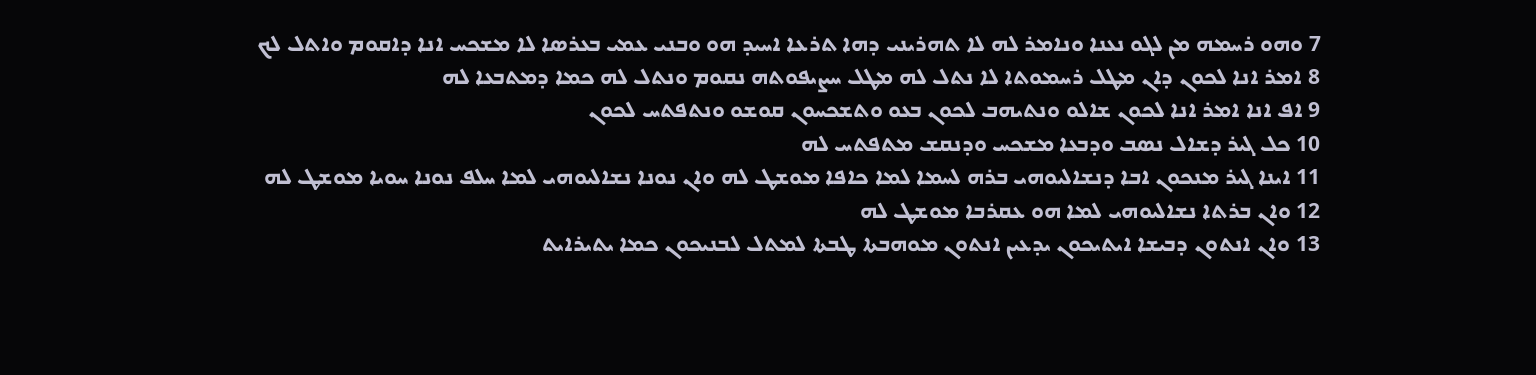7 ܘܗܘ ܪܚܡܗ ܡܢ ܠܓܘ ܢܥܢܐ ܘܢܐܡܪ ܠܗ ܠܐ ܬܗܪܝܢܝ ܕܗܐ ܬܪܥܐ ܐܚܝܕ ܗܘ ܘܒܢܝ ܥܡܝ ܒܥܪܤܐ ܠܐ ܡܫܟܚ ܐܢܐ ܕܐܩܘܡ ܘܐܬܠ ܠܟ
8 ܐܡܪ ܐܢܐ ܠܟܘܢ ܕܐܢ ܡܛܠ ܪܚܡܘܬܐ ܠܐ ܢܬܠ ܠܗ ܡܛܠ ܚܨܝܦܘܬܗ ܢܩܘܡ ܘܢܬܠ ܠܗ ܟܡܐ ܕܡܬܒܥܐ ܠܗ
9 ܐܦ ܐܢܐ ܐܡܪ ܐܢܐ ܠܟܘܢ ܫܐܠܘ ܘܢܬܝܗܒ ܠܟܘܢ ܒܥܘ ܘܬܫܟܚܘܢ ܩܘܫܘ ܘܢܬܦܬܚ ܠܟܘܢ
10 ܟܠ ܓܝܪ ܕܫܐܠ ܢܤܒ ܘܕܒܥܐ ܡܫܟܚ ܘܕܢܩܫ ܡܬܦܬܚ ܠܗ
11 ܐܝܢܐ ܓܝܪ ܡܢܟܘܢ ܐܒܐ ܕܢܫܐܠܝܘܗܝ ܒܪܗ ܠܚܡܐ ܠܡܐ ܟܐܦܐ ܡܘܫܛ ܠܗ ܘܐܢ ܢܘܢܐ ܢܫܐܠܝܘܗܝ ܠܡܐ ܚܠܦ ܢܘܢܐ ܚܘܝܐ ܡܘܫܛ ܠܗ
12 ܘܐܢ ܒܪܬܐ ܢܫܐܠܝܘܗܝ ܠܡܐ ܗܘ ܥܩܪܒܐ ܡܘܫܛ ܠܗ
13 ܘܐܢ ܐܢܬܘܢ ܕܒܝܫܐ ܐܝܬܝܟܘܢ ܝܕܥܝܢ ܐܢܬܘܢ ܡܘܗܒܬܐ ܛܒܬܐ ܠܡܬܠ ܠܒܢܝܟܘܢ ܟܡܐ ܝܬܝܪܐܝܬ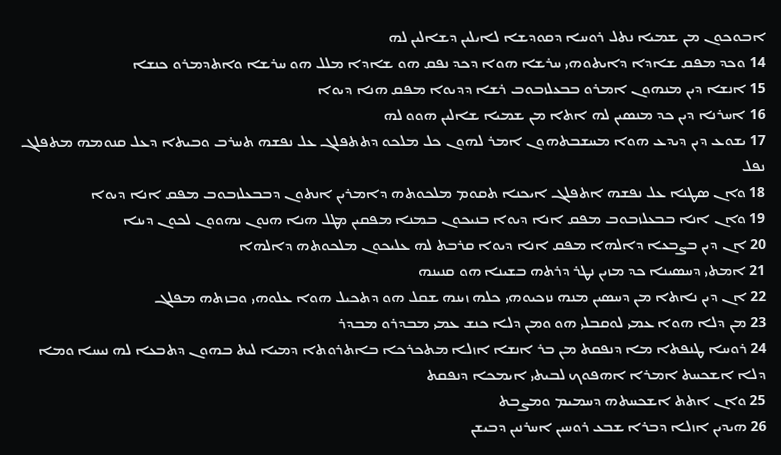ܐܒܘܟܘܢ ܡܢ ܫܡܝܐ ܢܬܠ ܪܘܚܐ ܕܩܘܕܫܐ ܠܐܝܠܝܢ ܕܫܐܠܝܢ ܠܗ
14 ܘܟܕ ܡܦܩ ܫܐܕܐ ܕܐܝܬܘܗܝ ܚܪܫܐ ܗܘܐ ܕܟܕ ܢܦܩ ܗܘ ܫܐܕܐ ܡܠܠ ܗܘ ܚܪܫܐ ܘܐܬܕܡܪܘ ܟܢܫܐ
15 ܐܢܫܐ ܕܝܢ ܡܢܗܘܢ ܐܡܪܘ ܒܒܥܠܙܒܘܒ ܪܫܐ ܕܕܝܘܐ ܡܦܩ ܗܢܐ ܕܝܘܐ
16 ܐܚܪܢܐ ܕܝܢ ܟܕ ܡܢܤܝܢ ܠܗ ܐܬܐ ܡܢ ܫܡܝܐ ܫܐܠܝܢ ܗܘܘ ܠܗ
17 ܝܫܘܥ ܕܝܢ ܕܝܕܥ ܗܘܐ ܡܚܫܒܬܗܘܢ ܐܡܪ ܠܗܘܢ ܟܠ ܡܠܟܘ ܕܬܬܦܠܓ ܥܠ ܢܦܫܗ ܬܚܪܒ ܘܒܝܬܐ ܕܥܠ ܩܢܘܡܗ ܡܬܦܠܓ ܢܦܠ
18 ܘܐܢ ܤܛܢܐ ܥܠ ܢܦܫܗ ܐܬܦܠܓ ܐܝܟܢܐ ܬܩܘܡ ܡܠܟܘܬܗ ܕܐܡܪܝܢ ܐܢܬܘܢ ܕܒܒܥܠܙܒܘܒ ܡܦܩ ܐܢܐ ܕܝܘܐ
19 ܘܐܢ ܐܢܐ ܒܒܥܠܙܒܘܒ ܡܦܩ ܐܢܐ ܕܝܘܐ ܒܢܝܟܘܢ ܒܡܢܐ ܡܦܩܝܢ ܡܛܠ ܗܢܐ ܗܢܘܢ ܢܗܘܘܢ ܠܟܘܢ ܕܝܢܐ
20 ܐܢ ܕܝܢ ܒܨܒܥܐ ܕܐܠܗܐ ܡܦܩ ܐܢܐ ܕܝܘܐ ܩܪܒܬ ܠܗ ܥܠܝܟܘܢ ܡܠܟܘܬܗ ܕܐܠܗܐ
21 ܐܡܬܝ ܕܚܤܝܢܐ ܟܕ ܡܙܝܢ ܢܛܪ ܕܪܬܗ ܒܫܝܢܐ ܗܘ ܩܢܝܢܗ
22 ܐܢ ܕܝܢ ܢܐܬܐ ܡܢ ܕܚܤܝܢ ܡܢܗ ܢܙܟܝܘܗܝ ܟܠܗ ܙܝܢܗ ܫܩܠ ܗܘ ܕܬܟܝܠ ܗܘܐ ܥܠܘܗܝ ܘܒܙܬܗ ܡܦܠܓ
23 ܡܢ ܕܠܐ ܗܘܐ ܥܡܝ ܠܘܩܒܠܝ ܗܘ ܘܡܢ ܕܠܐ ܟܢܫ ܥܡܝ ܡܒܕܪܘ ܡܒܕܪ
24 ܪܘܚܐ ܛܢܦܬܐ ܡܐ ܕܢܦܩܬ ܡܢ ܒܪ ܐܢܫܐ ܐܙܠܐ ܡܬܟܪܟܐ ܒܐܬܪܘܬܐ ܕܡܝܐ ܠܝܬ ܒܗܘܢ ܕܬܒܥܐ ܠܗ ܢܝܚܐ ܘܡܐ ܕܠܐ ܐܫܟܚܬ ܐܡܪܐ ܐܗܦܘܟ ܠܒܝܬܝ ܐܝܡܟܐ ܕܢܦܩܬ
25 ܘܐܢ ܐܬܬ ܐܫܟܚܬܗ ܕܚܡܝܡ ܘܡܨܒܬ
26 ܗܝܕܝܢ ܐܙܠܐ ܕܒܪܐ ܫܒܥ ܪܘܚܝܢ ܐܚܪܢܝܢ ܕܒܝܫܢ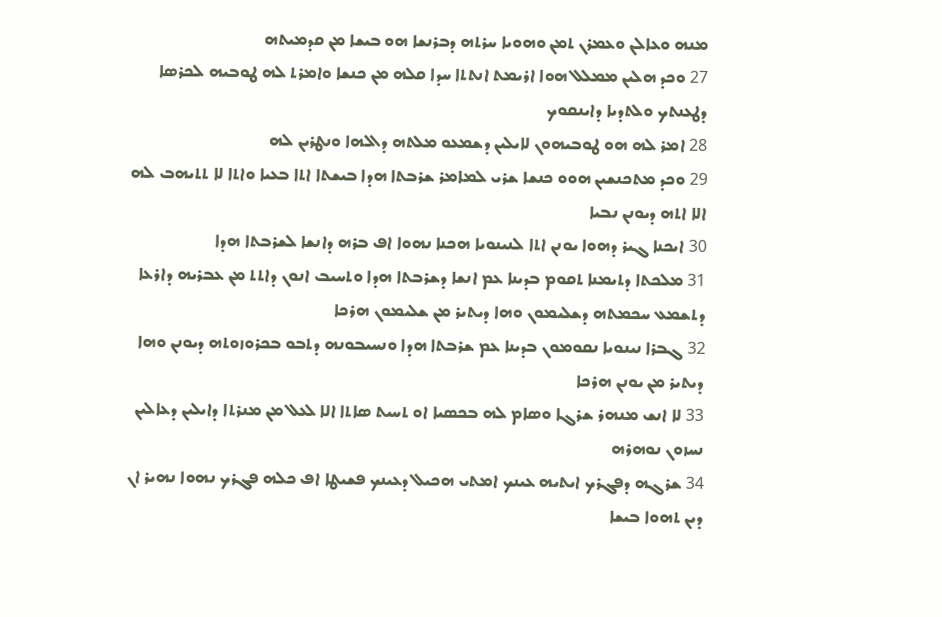ܡܢܗ ܘܥܐܠܢ ܘܥܡܪܢ ܬܡܢ ܘܗܘܝܐ ܚܪܬܗ ܕܒܪܢܫܐ ܗܘ ܒܝܫܐ ܡܢ ܩܕܡܝܬܗ
27 ܘܟܕ ܗܠܝܢ ܡܡܠܠ ܗܘܐ ܐܪܝܡܬ ܐܢܬܬܐ ܚܕܐ ܩܠܗ ܡܢ ܟܢܫܐ ܘܐܡܪܬ ܠܗ ܛܘܒܝܗ ܠܟܪܤܐ ܕܛܥܢܬܟ ܘܠܬܕܝܐ ܕܐܝܢܩܘܟ
28 ܐܡܪ ܠܗ ܗܘ ܛܘܒܝܗܘܢ ܠܐܝܠܝܢ ܕܫܡܥܘ ܡܠܬܗ ܕܐܠܗܐ ܘܢܛܪܝܢ ܠܗ
29 ܘܟܕ ܡܬܟܢܫܝܢ ܗܘܘ ܟܢܫܐ ܫܪܝ ܠܡܐܡܪ ܫܪܒܬܐ ܗܕܐ ܒܝܫܬܐ ܐܬܐ ܒܥܝܐ ܘܐܬܐ ܠܐ ܬܬܝܗܒ ܠܗ ܐܠܐ ܐܬܗ ܕܝܘܢܢ ܢܒܝܐ
30 ܐܝܟܢܐ ܓܝܪ ܕܗܘܐ ܝܘܢܢ ܐܬܐ ܠܢܝܢܘܝܐ ܗܟܢܐ ܢܗܘܐ ܐܦ ܒܪܗ ܕܐܢܫܐ ܠܫܪܒܬܐ ܗܕܐ
31 ܡܠܟܬܐ ܕܬܝܡܢܐ ܬܩܘܡ ܒܕܝܢܐ ܥܡ ܐܢܫܐ ܕܫܪܒܬܐ ܗܕܐ ܘܬܚܝܒ ܐܢܘܢ ܕܐܬܬ ܡܢ ܥܒܪܝܗ ܕܐܪܥܐ ܕܬܫܡܥ ܚܟܡܬܗ ܕܫܠܝܡܘܢ ܘܗܐ ܕܝܬܝܪ ܡܢ ܫܠܝܡܘܢ ܗܪܟܐ
32 ܓܒܪܐ ܢܝܢܘܝܐ ܢܩܘܡܘܢ ܒܕܝܢܐ ܥܡ ܫܪܒܬܐ ܗܕܐ ܘܢܚܝܒܘܢܗ ܕܬܒܘ ܒܟܪܘܙܘܬܗ ܕܝܘܢܢ ܘܗܐ ܕܝܬܝܪ ܡܢ ܝܘܢܢ ܗܪܟܐ
33 ܠܐ ܐܢܫ ܡܢܗܪ ܫܪܓܐ ܘܤܐܡ ܠܗ ܒܟܤܝܐ ܐܘ ܬܚܝܬ ܤܐܬܐ ܐܠܐ ܠܥܠ ܡܢ ܡܢܪܬܐ ܕܐܝܠܝܢ ܕܥܐܠܝܢ ܢܚܙܘܢ ܢܘܗܪܗ
34 ܫܪܓܗ ܕܦܓܪܟ ܐܝܬܝܗ ܥܝܢܟ ܐܡܬܝ ܗܟܝܠ ܕܥܝܢܟ ܦܫܝܛܐ ܐܦ ܟܠܗ ܦܓܪܟ ܢܗܘܐ ܢܗܝܪ ܐܢ ܕܝܢ ܬܗܘܐ ܒܝܫܐ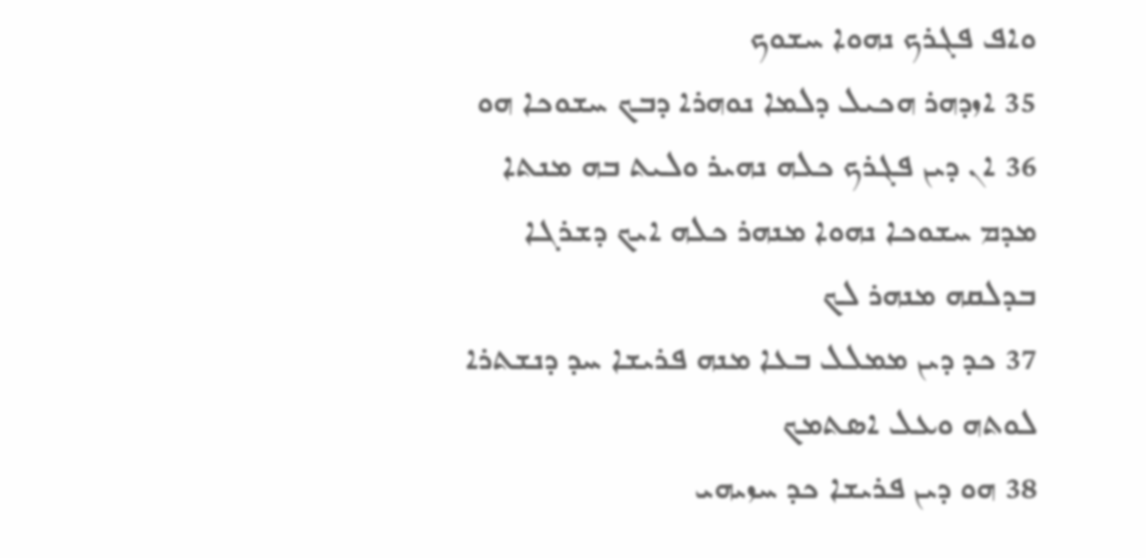ܘܐܦ ܦܓܪܟ ܢܗܘܐ ܚܫܘܟ
35 ܐܙܕܗܪ ܗܟܝܠ ܕܠܡܐ ܢܘܗܪܐ ܕܒܟ ܚܫܘܟܐ ܗܘ
36 ܐܢ ܕܝܢ ܦܓܪܟ ܟܠܗ ܢܗܝܪ ܘܠܝܬ ܒܗ ܡܢܬܐ ܡܕܡ ܚܫܘܟܐ ܢܗܘܐ ܡܢܗܪ ܟܠܗ ܐܝܟ ܕܫܪܓܐ ܒܕܠܩܗ ܡܢܗܪ ܠܟ
37 ܟܕ ܕܝܢ ܡܡܠܠ ܒܥܐ ܡܢܗ ܦܪܝܫܐ ܚܕ ܕܢܫܬܪܐ ܠܘܬܗ ܘܥܠ ܐܤܬܡܟ
38 ܗܘ ܕܝܢ ܦܪܝܫܐ ܟܕ ܚܙܝܗܝ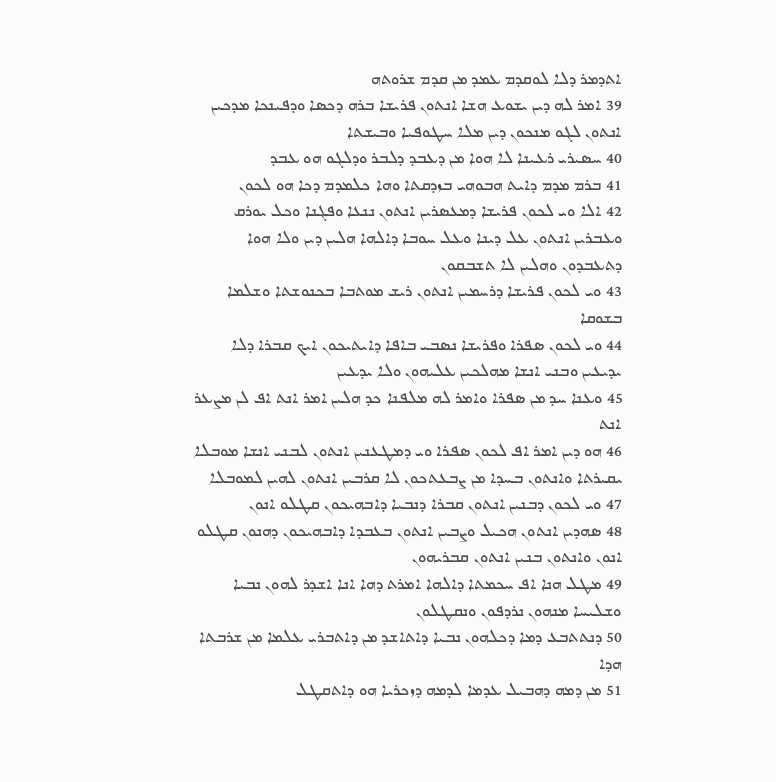ܐܬܕܡܪ ܕܠܐ ܠܘܩܕܡ ܥܡܕ ܡܢ ܩܕܡ ܫܪܘܬܗ
39 ܐܡܪ ܠܗ ܕܝܢ ܝܫܘܥ ܗܫܐ ܐܢܬܘܢ ܦܪܝܫܐ ܒܪܗ ܕܟܤܐ ܘܕܦܝܢܟܐ ܡܕܟܝܢ ܐܢܬܘܢ ܠܓܘ ܡܢܟܘܢ ܕܝܢ ܡܠܐ ܚܛܘܦܝܐ ܘܒܝܫܬܐ
40 ܚܤܝܪܝ ܪܥܝܢܐ ܠܐ ܗܘܐ ܡܢ ܕܥܒܕ ܕܠܒܪ ܘܕܠܓܘ ܗܘ ܥܒܕ
41 ܒܪܡ ܡܕܡ ܕܐܝܬ ܗܒܘܗܝ ܒܙܕܩܬܐ ܘܗܐ ܟܠܡܕܡ ܕܟܐ ܗܘ ܠܟܘܢ
42 ܐܠܐ ܘܝ ܠܟܘܢ ܦܪܝܫܐ ܕܡܥܤܪܝܢ ܐܢܬܘܢ ܢܢܥܐ ܘܦܓܢܐ ܘܟܠ ܝܘܪܩ ܘܥܒܪܝܢ ܐܢܬܘܢ ܥܠ ܕܝܢܐ ܘܥܠ ܚܘܒܐ ܕܐܠܗܐ ܗܠܝܢ ܕܝܢ ܘܠܐ ܗܘܐ ܕܬܥܒܕܘܢ ܘܗܠܝܢ ܠܐ ܬܫܒܩܘܢ
43 ܘܝ ܠܟܘܢ ܦܪܝܫܐ ܕܪܚܡܝܢ ܐܢܬܘܢ ܪܝܫ ܡܘܬܒܐ ܒܟܢܘܫܬܐ ܘܫܠܡܐ ܒܫܘܩܐ
44 ܘܝ ܠܟܘܢ ܤܦܪܐ ܘܦܪܝܫܐ ܢܤܒܝ ܒܐܦܐ ܕܐܝܬܝܟܘܢ ܐܝܟ ܩܒܪܐ ܕܠܐ ܝܕܝܥܝܢ ܘܒܢܝ ܐܢܫܐ ܡܗܠܟܝܢ ܥܠܝܗܘܢ ܘܠܐ ܝܕܥܝܢ
45 ܘܥܢܐ ܚܕ ܡܢ ܤܦܪܐ ܘܐܡܪ ܠܗ ܡܠܦܢܐ ܟܕ ܗܠܝܢ ܐܡܪ ܐܢܬ ܐܦ ܠܢ ܡܨܥܪ ܐܢܬ
46 ܗܘ ܕܝܢ ܐܡܪ ܐܦ ܠܟܘܢ ܤܦܪܐ ܘܝ ܕܡܛܥܢܝܢ ܐܢܬܘܢ ܠܒܢܝ ܐܢܫܐ ܡܘܒܠܐ ܝܩܝܪܬܐ ܘܐܢܬܘܢ ܒܚܕܐ ܡܢ ܨܒܥܬܟܘܢ ܠܐ ܩܪܒܝܢ ܐܢܬܘܢ ܠܗܝܢ ܠܡܘܒܠܐ
47 ܘܝ ܠܟܘܢ ܕܒܢܝܢ ܐܢܬܘܢ ܩܒܪܐ ܕܢܒܝܐ ܕܐܒܗܝܟܘܢ ܩܛܠܘ ܐܢܘܢ
48 ܤܗܕܝܢ ܐܢܬܘܢ ܗܟܝܠ ܘܨܒܝܢ ܐܢܬܘܢ ܒܥܒܕܐ ܕܐܒܗܝܟܘܢ ܕܗܢܘܢ ܩܛܠܘ ܐܢܘܢ ܘܐܢܬܘܢ ܒܢܝܢ ܐܢܬܘܢ ܩܒܪܝܗܘܢ
49 ܡܛܠ ܗܢܐ ܐܦ ܚܟܡܬܐ ܕܐܠܗܐ ܐܡܪܬ ܕܗܐ ܐܢܐ ܐܫܕܪ ܠܗܘܢ ܢܒܝܐ ܘܫܠܝܚܐ ܡܢܗܘܢ ܢܪܕܦܘܢ ܘܢܩܛܠܘܢ
50 ܕܢܬܬܒܥ ܕܡܐ ܕܟܠܗܘܢ ܢܒܝܐ ܕܐܬܐܫܕ ܡܢ ܕܐܬܒܪܝ ܥܠܡܐ ܡܢ ܫܪܒܬܐ ܗܕܐ
51 ܡܢ ܕܡܗ ܕܗܒܝܠ ܥܕܡܐ ܠܕܡܗ ܕܙܟܪܝܐ ܗܘ ܕܐܬܩܛܠ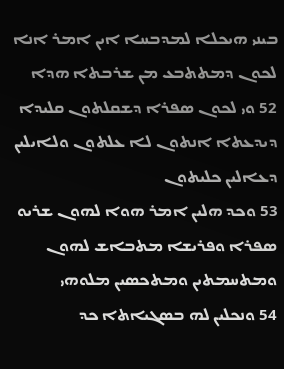ܒܝܢܝ ܗܝܟܠܐ ܠܡܕܒܚܐ ܐܝܢ ܐܡܪ ܐܢܐ ܠܟܘܢ ܕܡܬܬܒܥ ܡܢ ܫܪܒܬܐ ܗܕܐ
52 ܘܝ ܠܟܘܢ ܤܦܪܐ ܕܫܩܠܬܘܢ ܩܠܝܕܐ ܕܝܕܥܬܐ ܐܢܬܘܢ ܠܐ ܥܠܬܘܢ ܘܠܐܝܠܝܢ ܕܥܐܠܝܢ ܟܠܝܬܘܢ
53 ܘܟܕ ܗܠܝܢ ܐܡܪ ܗܘܐ ܠܗܘܢ ܫܪܝܘ ܤܦܪܐ ܘܦܪܝܫܐ ܡܬܒܐܫ ܠܗܘܢ ܘܡܬܚܡܬܝܢ ܘܡܬܟܤܝܢ ܡܠܘܗܝ
54 ܘܢܟܠܝܢ ܠܗ ܒܤܓܝܐܬܐ ܟܕ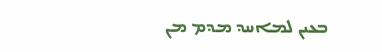ܒܥܝܢ ܠܡܐܚܕ ܡܕܡ ܡܢ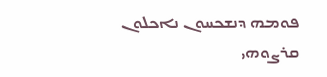ܦܘܡܗ ܕܢܫܟܚܘܢ ܢܐܟܠܘܢ ܩܪܨܘܗܝ